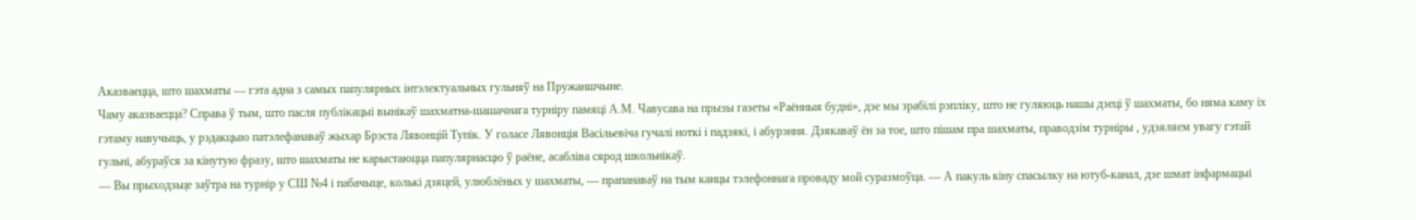Аказваецца, што шахматы — гэта адна з самых папулярных інтэлектуальных гульняў на Пружаншчыне.
Чаму аказваецца? Справа ў тым, што пасля публікацыі вынікаў шахматна-шашачнага турніру памяці А.М. Чавусава на прызы газеты «Раённыя будні», дзе мы зрабілі рэпліку, што не гуляюць нашы дзеці ў шахматы, бо няма каму іх гэтаму навучыць, у рэдакцыю патэлефанаваў жыхар Брэста Лявонцій Тупік. У голасе Лявонція Васільевіча гучалі ноткі і падзякі, і абурэння. Дзякаваў ён за тое, што пішам пра шахматы, праводзім турніры , удзяляем увагу гэтай гульні, абураўся за кінутую фразу, што шахматы не карыстаюцца папулярнасцю ў раёне, асабліва сярод школьнікаў.
— Вы прыходзьце заўтра на турнір у СШ №4 і пабачыце, колькі дзяцей, улюблёных у шахматы, — прапанаваў на тым канцы тэлефоннага проваду мой суразмоўца. — А пакуль кіну спасылку на ютуб-канал, дзе шмат інфармацыі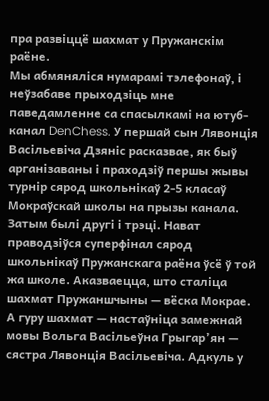пра развіццё шахмат у Пружанскім раёне.
Мы абмяняліся нумарамі тэлефонаў, і неўзабаве прыходзіць мне паведамленне са спасылкамі на ютуб-канал DenChess. У першай сын Лявонція Васільевіча Дзяніс расказвае, як быў арганізаваны і праходзіў першы жывы турнір сярод школьнікаў 2-5 класаў Мокраўскай школы на прызы канала. Затым былі другі і трэці. Нават праводзіўся суперфінал сярод школьнікаў Пружанскага раёна ўсё ў той жа школе. Аказваецца, што сталіца шахмат Пружаншчыны — вёска Мокрае. А гуру шахмат — настаўніца замежнай мовы Вольга Васільеўна Грыгар’ян — сястра Лявонція Васільевіча. Адкуль у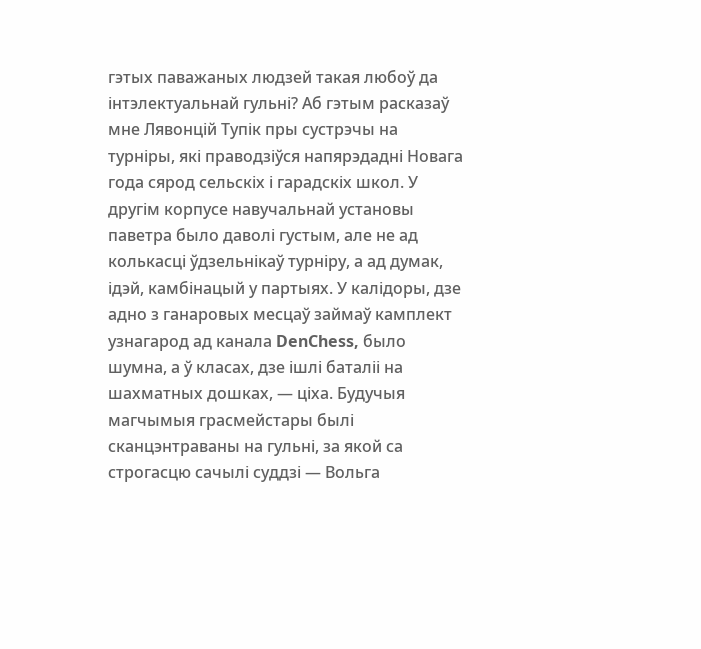гэтых паважаных людзей такая любоў да інтэлектуальнай гульні? Аб гэтым расказаў мне Лявонцій Тупік пры сустрэчы на турніры, які праводзіўся напярэдадні Новага года сярод сельскіх і гарадскіх школ. У другім корпусе навучальнай установы паветра было даволі густым, але не ад колькасці ўдзельнікаў турніру, а ад думак, ідэй, камбінацый у партыях. У калідоры, дзе адно з ганаровых месцаў займаў камплект узнагарод ад канала DenChess, было шумна, а ў класах, дзе ішлі баталіі на шахматных дошках, — ціха. Будучыя магчымыя грасмейстары былі сканцэнтраваны на гульні, за якой са строгасцю сачылі суддзі — Вольга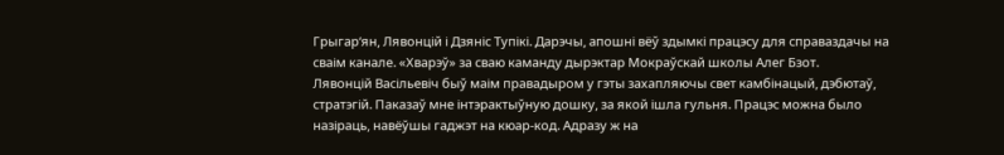Грыгар‘ян, Лявонцій і Дзяніс Тупікі. Дарэчы, апошні вёў здымкі працэсу для справаздачы на сваім канале. «Хварэў» за сваю каманду дырэктар Мокраўскай школы Алег Бзот.
Лявонцій Васільевіч быў маім правадыром у гэты захапляючы свет камбінацый, дэбютаў, стратэгій. Паказаў мне інтэрактыўную дошку, за якой ішла гульня. Працэс можна было назіраць, навёўшы гаджэт на кюар-код. Адразу ж на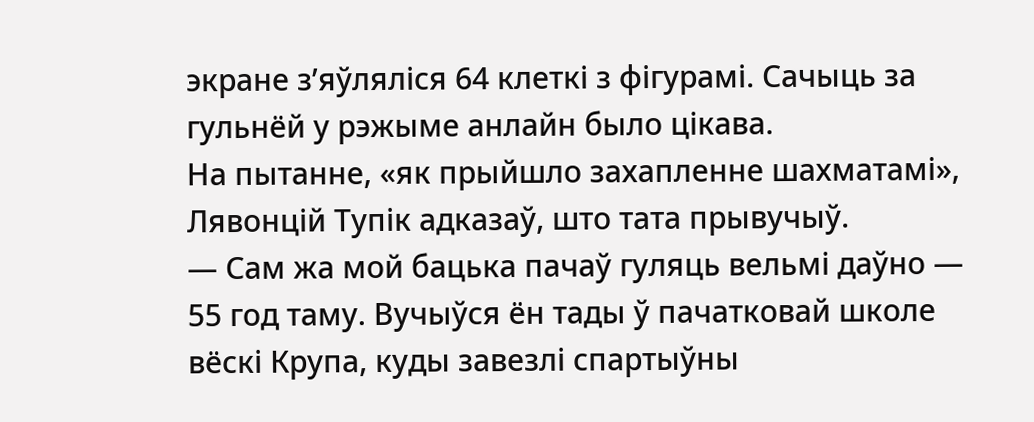экране з’яўляліся 64 клеткі з фігурамі. Сачыць за гульнёй у рэжыме анлайн было цікава.
На пытанне, «як прыйшло захапленне шахматамі», Лявонцій Тупік адказаў, што тата прывучыў.
— Сам жа мой бацька пачаў гуляць вельмі даўно — 55 год таму. Вучыўся ён тады ў пачатковай школе вёскі Крупа, куды завезлі спартыўны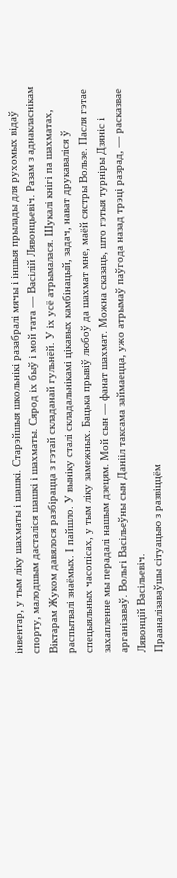інвентар, у тым ліку шахматы і шашкі. Старэйшыя школьнікі разабралі мячы і іншыя прылады для рухомых відаў спорту, малодшым дасталіся шашкі і шахматы. Сярод іх быў і мой тата — Васілій Лявонцьевіч. Разам з аднакласнікам Віктарам Жуком давялося разбірацца з гэтай складанай гульнёй. У іх усё атрымалася. Шукалі кнігі па шахматах, распытвалі знаёмых. І пайшло. У выніку сталі складальнікамі цікавых камбінацый, задач, нават друкаваліся ў спецыяльных часопісах, у тым ліку замежных. Бацька прывіў любоў да шахмат мне, маёй сястры Вользе. Пасля гэтае захапленне мы перадалі нашым дзецям. Мой сын — фанат шахмат. Можна сказаць, што гэтыя турніры Дзяніс і арганізаваў. Вольгі Васільеўны сын Данііл таксама займаецца, ужо атрымаў паўгода назад трэці разрад, — расказвае Лявонцій Васільевіч.
Прааналізаваўшы сітуацыю з развіццём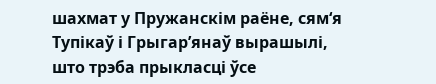шахмат у Пружанскім раёне, сям‘я Тупікаў і Грыгар’янаў вырашылі, што трэба прыкласці ўсе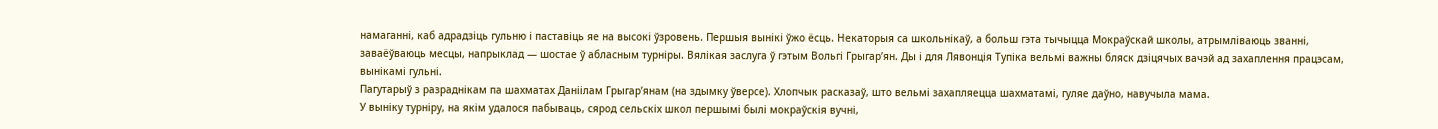намаганні, каб адрадзіць гульню і паставіць яе на высокі ўзровень. Першыя вынікі ўжо ёсць. Некаторыя са школьнікаў, а больш гэта тычыцца Мокраўскай школы, атрымліваюць званні, заваёўваюць месцы, напрыклад — шостае ў абласным турніры. Вялікая заслуга ў гэтым Вольгі Грыгар’ян. Ды і для Лявонція Тупіка вельмі важны бляск дзіцячых вачэй ад захаплення працэсам, вынікамі гульні.
Пагутарыў з разраднікам па шахматах Даніілам Грыгар’янам (на здымку ўверсе). Хлопчык расказаў, што вельмі захапляецца шахматамі, гуляе даўно, навучыла мама.
У выніку турніру, на якім удалося пабываць, сярод сельскіх школ першымі былі мокраўскія вучні,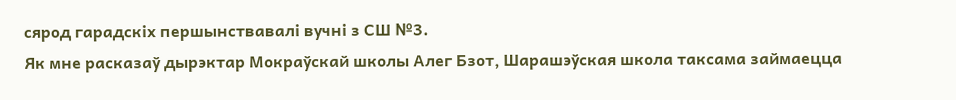сярод гарадскіх першынствавалі вучні з СШ №3.
Як мне расказаў дырэктар Мокраўскай школы Алег Бзот, Шарашэўская школа таксама займаецца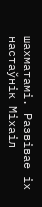шахматамі. Развівае іх настаўнік Міхаіл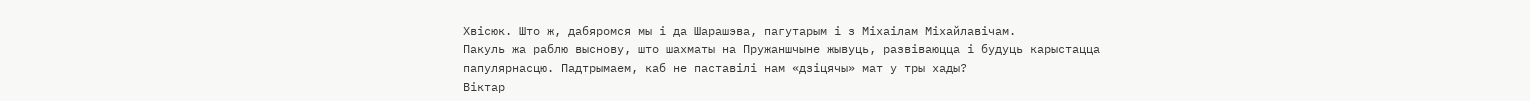Хвісюк. Што ж, дабяромся мы і да Шарашэва, пагутарым і з Міхаілам Міхайлавічам.
Пакуль жа раблю выснову, што шахматы на Пружаншчыне жывуць, развіваюцца і будуць карыстацца папулярнасцю. Падтрымаем, каб не паставілі нам «дзіцячы» мат у тры хады?
Віктар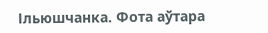Ільюшчанка. Фота аўтара